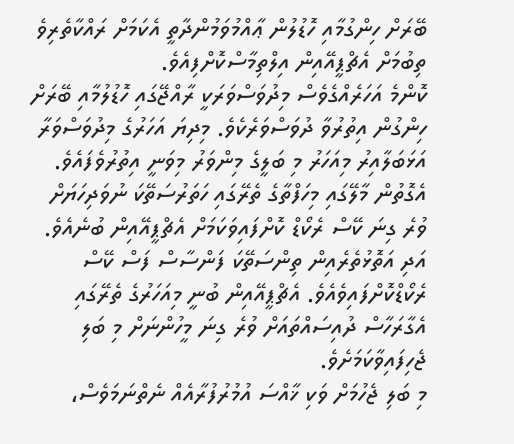ބޭރަށް ހިންގުމާއި ހޮޑުލުން ޢާއްމުވަމުންދާތީ އެކަމަށް ރައްކާތެރިވެ ތިބުމަށް އެޗްޕީއޭއިން އިލްތިމާސްކޮށްފިއެވެ.
ކޮންމެ އަހަރެއްގެވެސް މިދުވަސްވަރަކީ ރާއްޖޭގައި ހޮޑުލުމާއި ބޭރަށް ހިންގުން އިތުރުވާ ދުވަސްވަރެކެވެ. މިދިޔަ އަހަރުގެ މިދުވަސްވަރާ އަޅަބަލާއިރު މިއަހަރު މި ބަލީގެ މިންވަރު މިވަނީ އިތުރުވެފައެވެ. އެގޮތުން މާލޭގައި މިހަފްތާގެ ތެރޭގައި ހަތަރުސަތޭކަ ނުވަދިހަޔަށް ވުރެ ގިނަ ކޭސް ރެކޯޑް ކޮށްފައިވަކަމަށް އެޗްޕީއޭއިން ބުނެއެވެ. އަދި އަތޮޅުތެރެއިން ތިންސަތޭކަ ފަންސާސް ފަސް ކޭސް ރެކޯޑްކޮށްފައިވެއެވެ. އެޗްޕީއޭއިން ބުނީ މިއަހަރުގެ ތެރޭގައި އެގާރަހާސް ދުއިސައްތައަށް ވުރެ ގިނަ މީހުންނަށް މި ބަލި ޖެހިފައިވާކަމަށެވެ.
މި ބަލި ޖެހުމަށް ވަކި ޚާއްސަ އުމުރުފުރާއެއް ނެތްނަމަވެސް،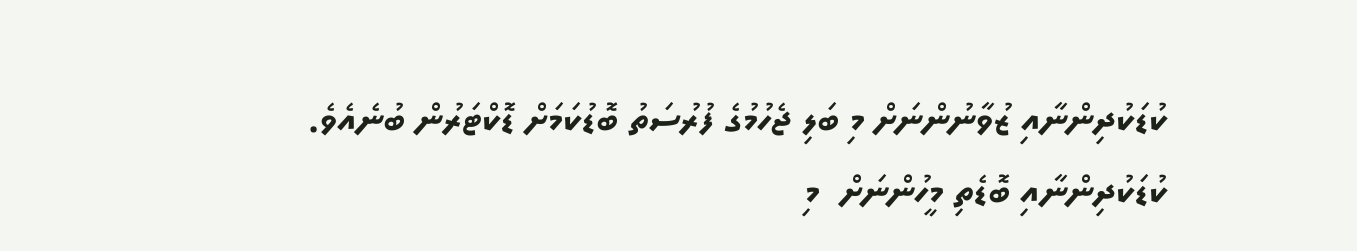ކުޑަކުދިންނާއި ޒުވާނުންނަށް މި ބަލި ޖެހުމުގެ ފުރުސަތު ބޮޑުކަމަށް ޑޮކްޓަރުން ބުނެއެވެ.
ކުޑަކުދިންނާއި ބޮޑެތި މީހުންނަށް  މި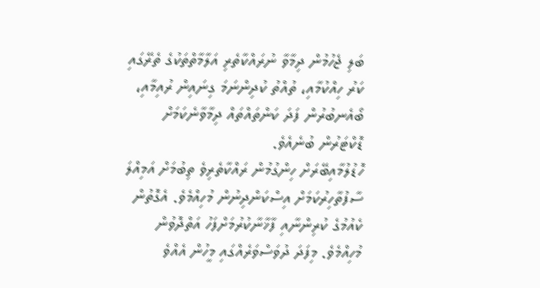ބަލި ޖެހުމުން ދިމާވާ ނުރައްކާތެރި އަލާމާތްތަކުގެ ތެރޭގައި ކަރު ހިއްކުމާއި، ތުއްތު ކުދިންނަމަ ގިނައިން ރުއިމާއި، ބޯއެނބުރުން ފަދަ ކަންތައްތައް ދިމާވާނެކަމަށް ޑޮކްޓަރުން ބުނެއެވެ.
ހޮޑުލުމާއިބޭރަށް ހިންގުމުން ރައްކާތެރިވެ ތިބުމަށް އަމިއްލަ ސާފުތާހިރުކަމަށް އިސްކަންދިނުން މުހިއްމެވެ. އެގޮތުން ކެއުމުގެ ކުރިންނާއި ފާޚާނާކުރުމަށްފަހު އަތްދޮވުން މުހިއްމެވެ. މިފަދަ ދުވަސްވަރެއްގައި މީހުން އެއްވެ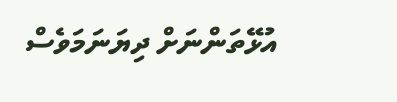އުޅޭތަންނަށް ދިޔަނަމަވެސް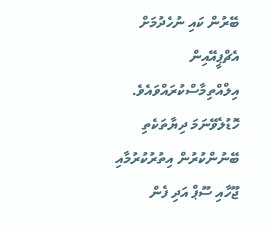ބޭރުން ކައި ނުހެދުމަށް އެޗްޕީއޭއިން އިލްއްތިމާސްކުރައްވައެވެ.
ހޮޑުލެވޭނަމަ ދިޔާތަކެތި ބޭނުންކުރުން އިތުރުކުރުމާއި ޖޫހާއި ސޫޕް އަދި ފެން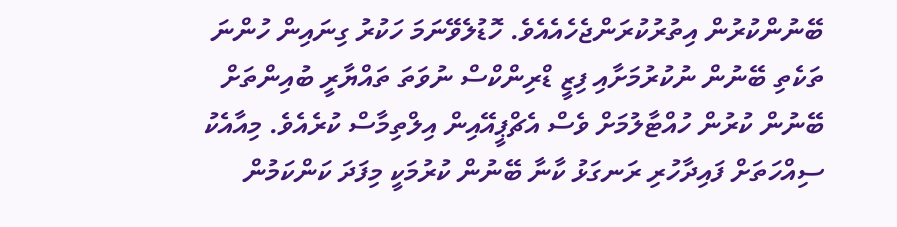ބޭނުންކުރުން އިތުރުކުރަންޖެހެއެއެވެ. ހޮޑުލެވޭނަމަ ހަކުރު ގިނައިން ހުންނަ ތަކެތި ބޭނުން ނުކުރުމަށާއި ފިޒީ ޑްރިންކްސް ނުވަތަ ތައްޔާރީ ބުއިންތަށް ބޭނުން ކުރުން ހުއްޓާލުމަށް ވެސް އެޗްޕީއޭއިން އިލްތިމާސް ކުރެއެވެ. މިއާއެކު ސިއްހަތަށް ފައިދާހުރި ރަނގަޅު ކާނާ ބޭނުން ކުރުމަކީ މިފަދަ ކަންކަމުން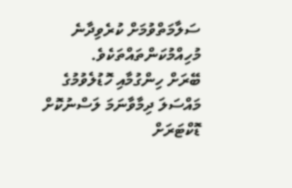ސަލާމަތްވުމަށް ކުރެވިދާނެ މުހިއްމުކަންތައްތަކެވެ.
ބޭރަށް ހިންގުމާއި ހޮޑުލެވުމުގެ މައްސަލަ ދިމާވާނަމަ ލަސްނުކޮށް ޑޮކްޓަރަށް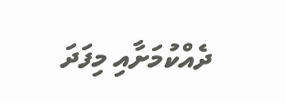ދެއްކުމަށާއި މިފަދަ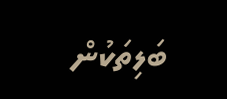ބަލިތަކުން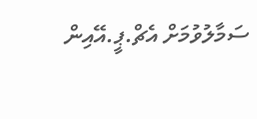ސަމާލުވުމަށް އެޗް.ޕީ.އޭއިން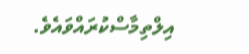އިލްތިމާސްކުރައްވައެވެ.